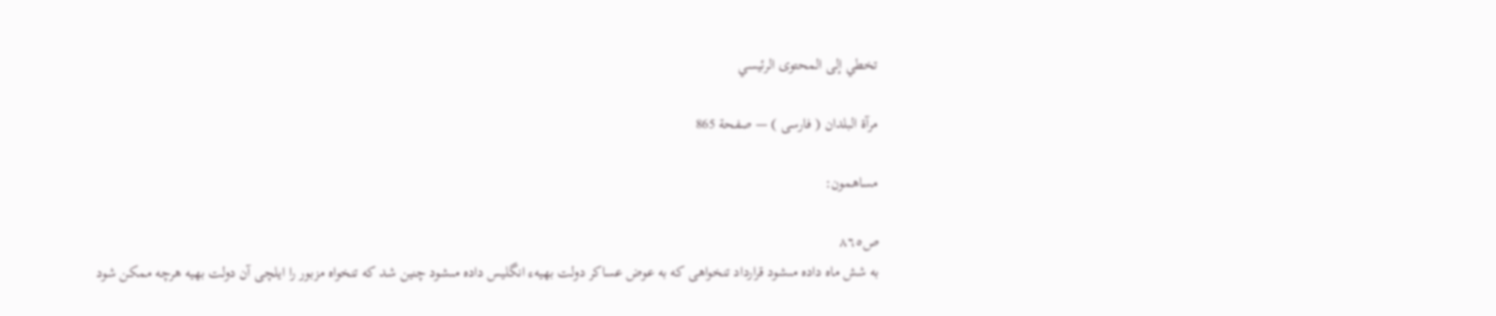تخطي إلى المحتوى الرئيسي

مرآة البلدان ( فارسى ) — صفحة 865

مساهمون:

ص٨٦٥
به شش ماه داده مىشود قرارداد تنخواهى كه به عوض عساكر دولت بهيهء انگليس داده مىشود چنين شد كه تنخواه مزبور را ايلچى آن دولت بهيه هرچه ممكن شود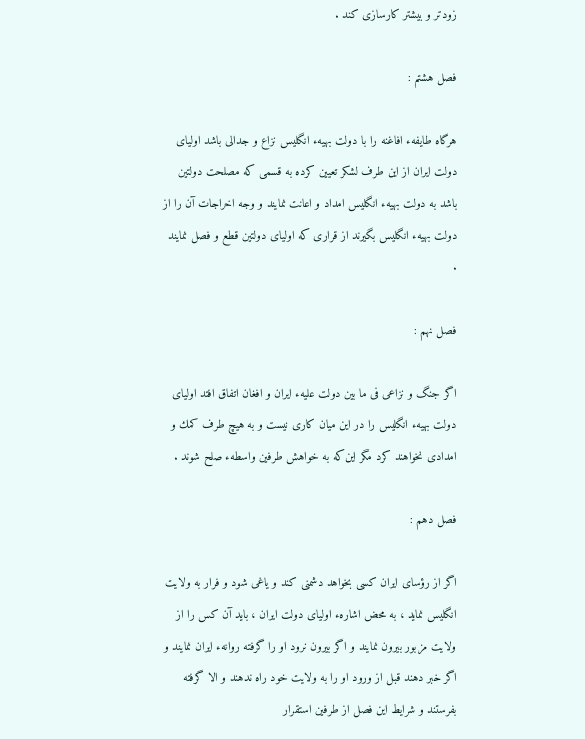زودتر و بيشتر كارسازى كند .

فصل هشتم :

هرگاه طايفهء افاغنه را با دولت بهيهء انگليس نزاع و جدالى باشد اولياى دولت ايران از اين طرف لشكر تعيين كرده به قسمى كه مصلحت دولتين باشد به دولت بهيهء انگليس امداد و اعانت نمايند و وجه اخراجات آن را از دولت بهيهء انگليس بگيرند از قرارى كه اولياى دولتين قطع و فصل نمايند .

فصل نهم :

اگر جنگ و نزاعى فى ما بين دولت عليهء ايران و افغان اتفاق افتد اولياى دولت بهيهء انگليس را در اين ميان كارى نيست و به هيچ طرف كمك و امدادى نخواهند كرد مگر اين‌كه به خواهش طرفين واسطهء صلح شوند .

فصل دهم :

اگر از رؤساى ايران كسى بخواهد دشمنى كند و ياغى شود و فرار به ولايت انگليس نمايد ، به محض اشارهء اولياى دولت ايران ، بايد آن كس را از ولايت مزبور بيرون نمايند و اگر بيرون نرود او را گرفته روانهء ايران نمايند و اگر خبر دهند قبل از ورود او را به ولايت خود راه ندهند و الا گرفته بفرستند و شرايط اين فصل از طرفين استقرار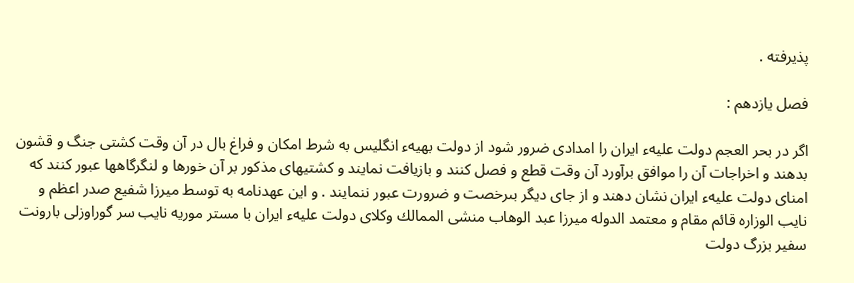پذيرفته .

فصل يازدهم :

اگر در بحر العجم دولت عليهء ايران را امدادى ضرور شود از دولت بهيهء انگليس به شرط امكان و فراغ بال در آن وقت كشتى جنگ و قشون بدهند و اخراجات آن را موافق برآورد آن وقت قطع و فصل كنند و بازيافت نمايند و كشتيهاى مذكور بر آن خورها و لنگرگاهها عبور كنند كه امناى دولت عليهء ايران نشان دهند و از جاى ديگر بىرخصت و ضرورت عبور ننمايند . و اين عهدنامه به توسط ميرزا شفيع صدر اعظم و نايب الوزاره قائم مقام و معتمد الدوله ميرزا عبد الوهاب منشى الممالك وكلاى دولت عليهء ايران با مستر موريه نايب سر گوراوزلى بارونت سفير بزرگ دولت